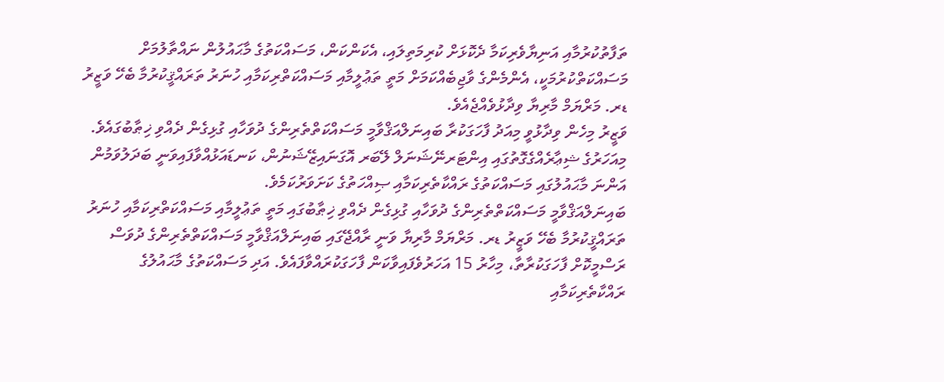ތަފާތުކުރުމާއި އަނިޔާވެރިކަމާ ދެކޮޅަށް ކުރިމަތިލައި، އެކަންކަން، މަސައްކަތުގެ މާޙައުލުން ނައްތާލުމަށް މަސައްކަތްކުރުމަކީ، އެންމެންގެ ވާޖިބެއްކަމަށް މަތީ ތަޢުލީމާއި މަސައްކަތްރިކަމާއި ހުނަރު ތަރައްޤީކުރުމާ ބެހޭ ވަޒީރު ޑރ. މަރްޔަމް މާރިޔާ ވިދާޅުވެއްޖެއެވެ.
ވަޒީރު މިހެން ވިދާޅުވީ މިއަދު ފާހަގަކުރާ ބައިނަލްއަޤްވާމީ މަސައްކަތްތެރިންގެ ދުވަހާއި ގުޅިގެން ދެއްވި ޚިޠާބުގައެވެ. މިއަހަރުގެ ޝިޢާރެއްގެގޮތުގައި އިންޓަރނޭޝަނަލް ލޭބަރ އޮގަނައިޒޭޝަނުން، ކަނޑައަޅުއްވާފައިވަނީ ބަދަލުވަމުން އަންނަ މާޙައުލުގައި މަސައްކަތުގެ ރައްކާތެރިކަމާއި ޞިއްހަތުގެ ކަށަވަރުކަމެވެ.
ބައިނަލްއަޤްވާމީ މަސައްކަތްތެރިންގެ ދުވަހާއި ގުޅިގެން ދެއްވި ޚިޠާބުގައި މަތީ ތަޢުލީމާއި މަސައްކަތްރިކަމާއި ހުނަރު ތަރައްޤީކުރުމާ ބެހޭ ވަޒީރު ޑރ. މަރްޔަމް މާރިޔާ ވަނީ ރާއްޖޭގައި ބައިނަލްއަޤްވާމީ މަސައްކަތްތެރިންގެ ދުވަސް ރަސްމީކޮށް ފާހަގަކުރާތާ، މިހާރު 15 އަހަރުވެފައިވާކަން ފާހަގަކުރައްވާފައެވެ. އަދި މަސައްކަތުގެ މާޙައުލުގެ ރައްކާތެރިކަމާއި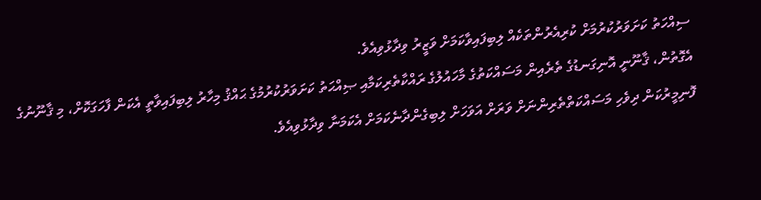ސިއްހަތު ކަށަވަރުކުރުމަށް ކުރިއެރުންތަކެއް ލިބިފައިވާކަމަށް ވަޒީރު ވިދާޅުވިއެވެ.
އެގޮތުން، ޤާނޫނީ އޮނިގަނޑުގެ ތެރެއިން މަސައްކަތުގެ މާހައުލުގެ ރައްކާތެރިކަމާއި ޞިއްޙަތު ކަށަވަރުކުރުމުގެ ޙައްޤު މިހާރު ލިބިފައިވާތީ އެކަން ފާހަގަކޮށް، މި ޤާނޫނުގެ ފޮނިމީރުކަން ދިވެހި މަސައްކަތްތެރިންނަށް ވަރަށް އަވަހަށް ލިބިގެންދާނެކަމަށް އެކަމަނާ ވިދާޅުވިއެވެ.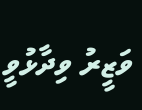ވަޒީރު ވިދާޅުވީ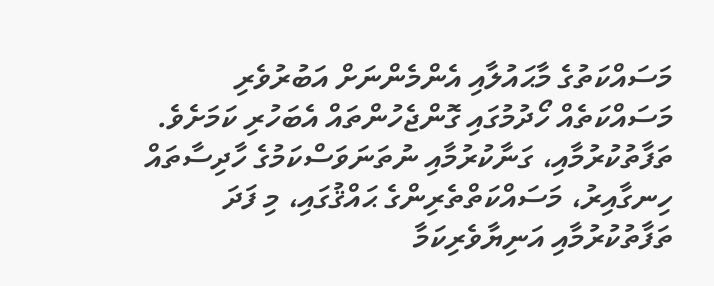މަސައްކަތުގެ މާޙައުލާއި އެންމެންނަށް އަބުރުވެރި މަސައްކަތެއް ހޯދުމުގައި ގޮންޖެހުންތައް އެބަހުރި ކަމަށެވެ. ތަފާތުކުރުމާއި، ގަނާކުރުމާއި ނުތަނަވަސްކަމުގެ ހާދިސާތައް ހިނގާއިރު، މަސައްކަތްތެރިންގެ ޙައްޤުގައި، މި ފަދަ ތަފާތުކުރުމާއި އަނިޔާވެރިކަމާ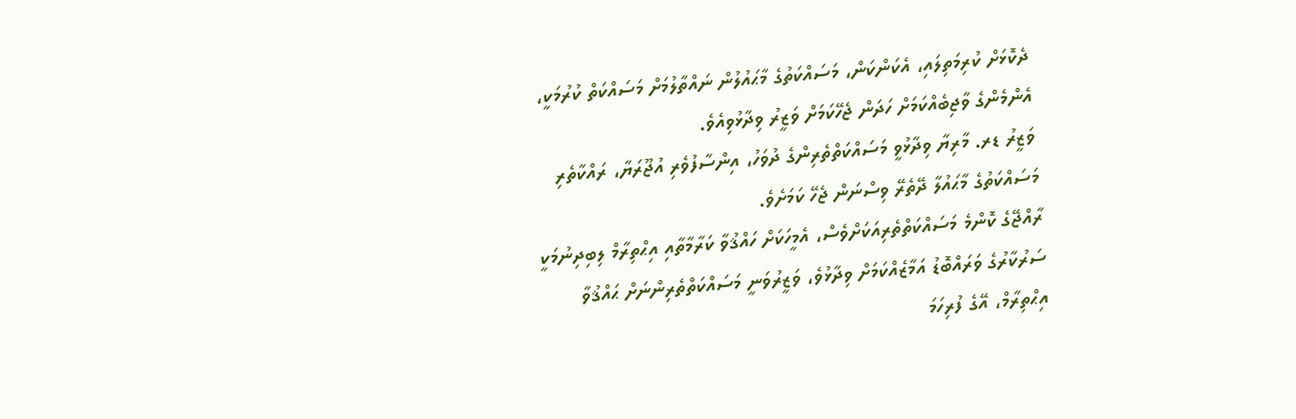ދެކޮޅަށް ކުރިމަތިލައި، އެކަންކަން، މަސައްކަތުގެ މާޙައުލުން ނައްތާލުމަށް މަސައްކަތް ކުރުމަކީ، އެންމެންގެ ވާޖިބެއްކަމަށް ހަދަން ޖެހޭކަމަށް ވަޒީރު ވިދާޅުވިއެވެ.
ވަޒީރު ޑރ. މާރިޔާ ވިދާޅުވީ މަސައްކަތްތެރިންގެ ދުވަހު، އިންސާފުވެރި އުޖޫރަޔާ، ރައްކާތެރި މަސައްކަތުގެ މާޙައުލާ ދޭތެރޭ ވިސްނަން ޖެހޭ ކަމަށެވެ.
ރާއްޖޭގެ ކޮންމެ މަސައްކަތްތެރިއަކަށްވެސް، އެމީހަކަށް ހައްޤުވާ ކަރާމާތާއި އިޙްތިރާމް ލިބިދިނުމަކީ ސަރުކާރުގެ ވަރައްބޮޑު އަމާޒެއްކަމަށް ވިދާޅުވެ، ވަޒީރުވަނީ މަސައްކަތްތެރިންނަށް ޙައްޤުވާ އިޙްތިރާމް، އޭގެ ފުރިހަމަ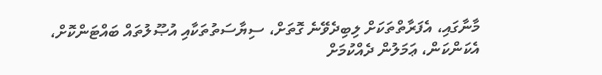މާނާގައި، އެފަރާތްތަކަށް ލިބިދެވޭނެ ގޮތަށް، ސިޔާސަތުތަކާއި އުޞޫލުތައް ބައްޓަންކޮށް، އެކަންކަން، ޢަމަލުން ދެއްކުމަށް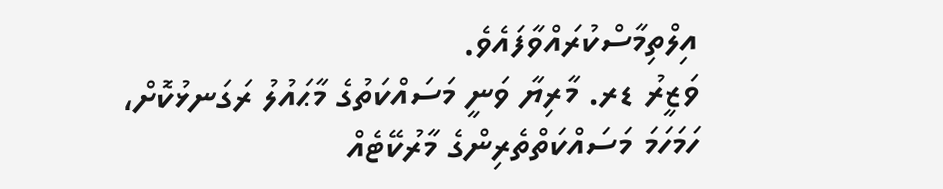އިލްތިމާސްކުރައްވާފައެވެ.
ވަޒީރު ޑރ. މާރިޔާ ވަނީ މަސައްކަތުގެ މާޙައުލު ރަގަނޅުކޮށް، ހަމަހަމަ މަސައްކަތްތެރިންގެ މާރުކޭޓެއް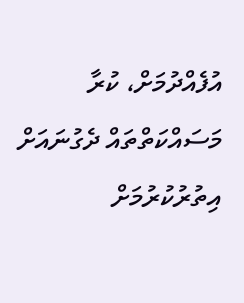އުފެއްދުމަށް، ކުރާ މަސައްކަތްތައް ދެގުނައަށް އިތުރުކުރުމަށް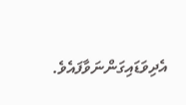އެދިވަޑައިގަންނަވާފައެވެ.